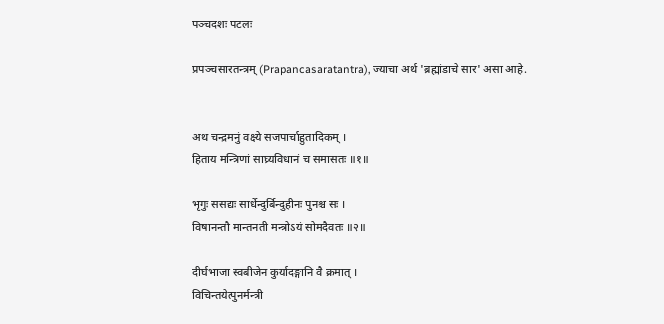पञ्चदशः पटलः

प्रपञ्चसारतन्त्रम् (Prapancasaratantra), ज्याचा अर्थ 'ब्रह्मांडाचे सार' असा आहे.


अथ चन्द्रमनुं वक्ष्ये सजपार्चाहुतादिकम् ।
हिताय मन्त्रिणां साघ्र्यविधानं च समासतः ॥१॥

भृगुः ससद्यः सार्धेन्दुर्बिन्दुहीनः पुनश्च सः ।
विषानन्तौ मान्तनती मन्त्रोऽयं सोमदैवतः ॥२॥

दीर्घभाजा स्वबीजेन कुर्यादङ्गानि वै क्रमात् ।
विचिन्तयेत्पुनर्मन्त्री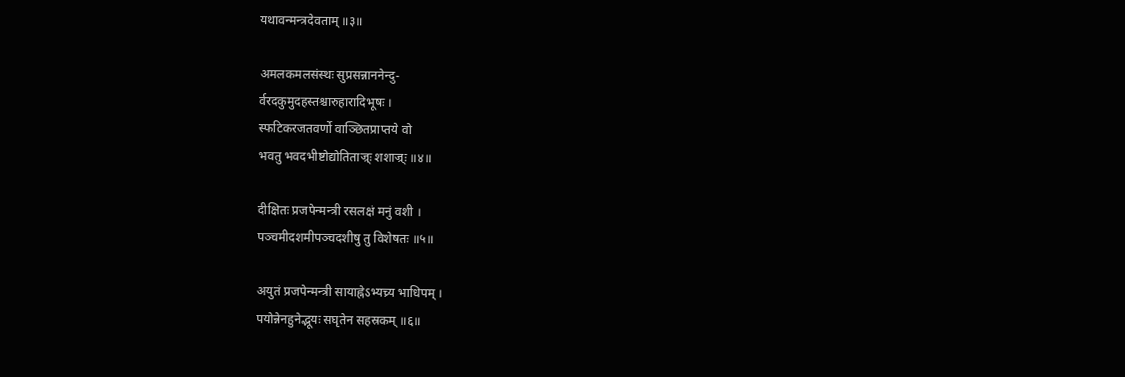यथावन्मन्त्रदेवताम् ॥३॥

अमलकमलसंस्थः सुप्रसन्नाननेन्दु-
र्वरदकुमुदहस्तश्चारुहारादिभूषः ।
स्फटिकरजतवर्णो वाञ्छितप्राप्तये वो
भवतु भवदभीष्टोद्योतिताज्र्ः शशाज्र्ः ॥४॥

दीक्षितः प्रजपेन्मन्त्री रसलक्षं मनुं वशी ।
पञ्चमीदशमीपञ्चदशीषु तु विशेषतः ॥५॥

अयुतं प्रजपेन्मन्त्री सायाह्नेऽभ्यच्र्य भाधिपम् ।
पयोन्नेनहुनेद्भूयः सघृतेन सहस्रकम् ॥६॥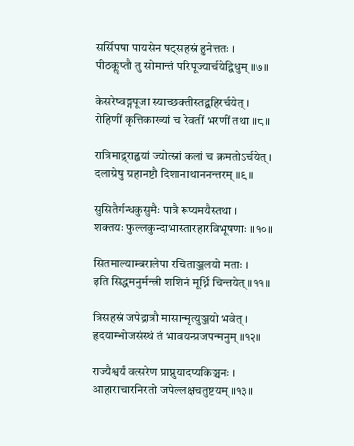सर्सिपषा पायसेन षट्सहस्रं हुनेत्ततः ।
पीठकॢप्तौ तु सोमान्तं परिपूज्यार्चयेद्विधुम् ॥७॥

केसरेष्वङ्गपूजा स्याच्छक्तीस्तद्बहिरर्चयेत् ।
रोहिणीं कृत्तिकाख्यां च रेवतीं भरणीं तथा ॥८॥

रात्रिमाद्र्राह्वयां ज्योत्स्नां कलां च क्रमतोऽर्चयेत् ।
दलाग्रेषु ग्रहानष्टौ दिशानाथाननन्तरम् ॥९॥

सुसितैर्गन्धकुसुमैः पात्रै रूप्यमयैस्तथा ।
शक्तयः फुल्लकुन्दाभास्तारहारविभूषणाः ॥१०॥

सितमाल्याम्बरालेपा रचिताञ्जलयो मताः ।
इति सिद्धमनुर्मन्त्री शशिनं मूर्ध्नि चिन्तयेत् ॥११॥

त्रिसहस्रं जपेद्रात्रौ मासान्मृत्युञ्जयो भवेत् ।
हृदयाम्भोजसंस्थं तं भावयन्प्रजपन्मनुम् ॥१२॥

राज्यैश्वर्यं वत्सरेण प्राप्नुयादप्यकिञ्चनः ।
आहाराचारनिरतो जपेल्लक्षचतुष्टयम् ॥१३॥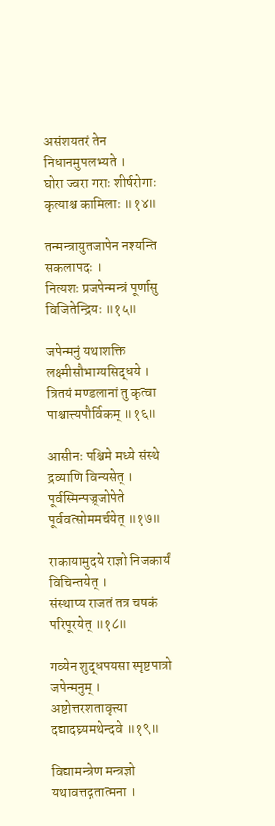असंशयतरं तेन निधानमुपलभ्यते ।
घोरा ज्वरा गराः शीर्षरोगाः कृत्याश्च कामिलाः ॥१४॥

तन्मन्त्रायुतजापेन नश्यन्ति सकलापदः ।
नित्यशः प्रजपेन्मन्त्रं पूर्णासु विजितेन्द्रियः ॥१५॥

जपेन्मनुं यथाशक्ति लक्ष्मीसौभाग्यसिद्धये ।
त्रितयं मण्डलानां तु कृत्वा पाश्चात्त्यपौर्विकम् ॥१६॥

आसीनः पश्चिमे मध्ये संस्थे द्रव्याणि विन्यसेत् ।
पूर्वस्मिन्पज्र्जोपेते पूर्ववत्सोममर्चयेत् ॥१७॥

राकायामुदये राज्ञो निजकार्यं विचिन्तयेत् ।
संस्थाप्य राजतं तत्र चषकं परिपूरयेत् ॥१८॥

गव्येन शुद्धपयसा स्पृष्टपात्रो जपेन्मनुम् ।
अष्टोत्तरशतावृत्त्या दद्यादघ्र्यमथेन्दवे ॥१९॥

विद्यामन्त्रेण मन्त्रज्ञो यथावत्तद्गतात्मना ।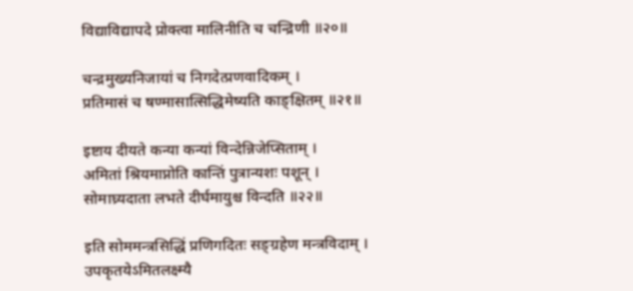विद्याविद्यापदे प्रोक्त्वा मालिनीति च चन्द्रिणी ॥२०॥

चन्द्रमुख्यनिजायां च निगदेत्प्रणवादिकम् ।
प्रतिमासं च षण्मासात्सिद्धिमेष्यति काङ्क्षितम् ॥२१॥

इष्टाय दीयते कन्या कन्यां विन्देन्निजेप्सिताम् ।
अमितां श्रियमाप्नोति कान्तिं पुत्रान्यशः पशून् ।
सोमाघ्र्यदाता लभते दीर्घमायुश्च विन्दति ॥२२॥

इति सोममन्त्रसिद्धिं प्रणिगदितः सङ्ग्रहेण मन्त्रविदाम् ।
उपकृतयेऽमितलक्ष्म्यै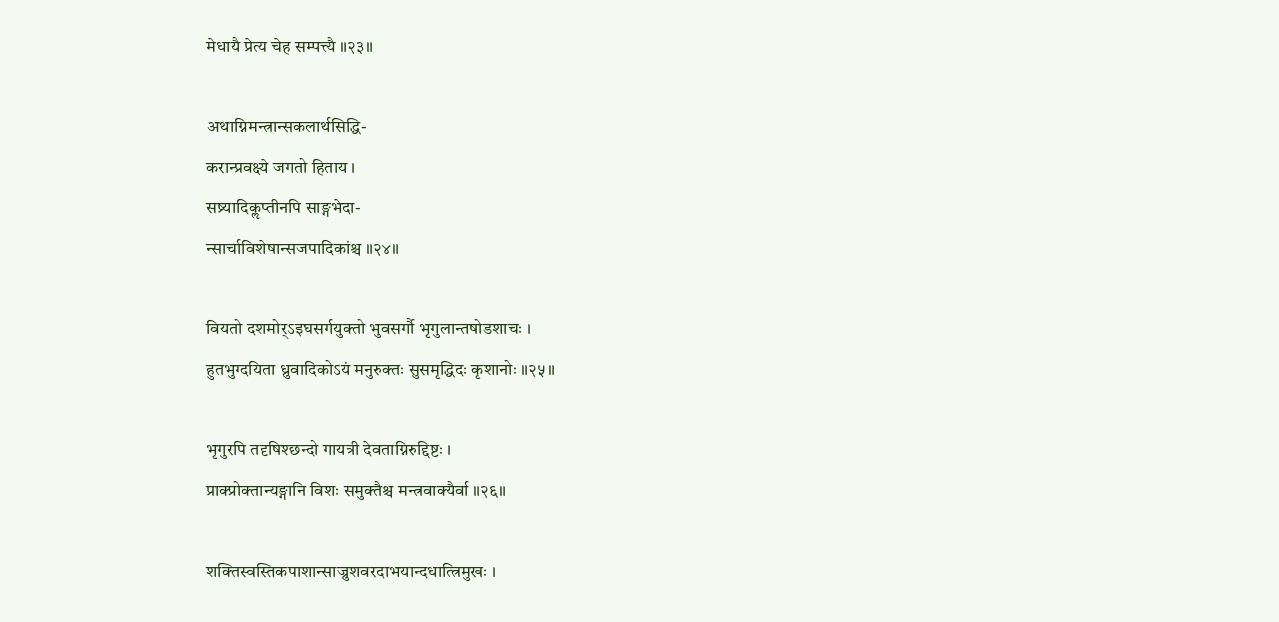मेधायै प्रेत्य चेह सम्पत्त्यै ॥२३॥

अथाग्निमन्त्रान्सकलार्थसिद्धि-
करान्प्रवक्ष्ये जगतो हिताय ।
सष्र्यादिकॢप्तीनपि साङ्गभेदा-
न्सार्चाविशेषान्सजपादिकांश्च ॥२४॥

वियतो दशमोर्ऽइघसर्गयुक्तो भुवसर्गौ भृगुलान्तषोडशाचः ।
हुतभुग्दयिता ध्रुवादिकोऽयं मनुरुक्तः सुसमृद्धिदः कृशानोः ॥२५॥

भृगुरपि तदृषिश्छन्दो गायत्री देवताग्निरुद्दिष्टः ।
प्राक्प्रोक्तान्यङ्गानि विशः समुक्तैश्च मन्त्रवाक्यैर्वा ॥२६॥

शक्तिस्वस्तिकपाशान्साज्रुशवरदाभयान्दधात्त्रिमुखः ।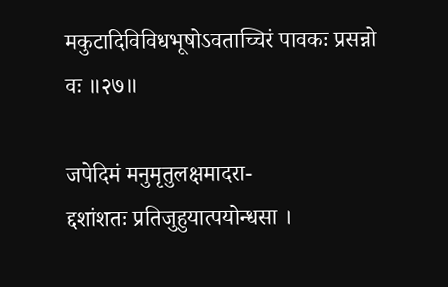मकुटादिविविधभूषोऽवताच्चिरं पावकः प्रसन्नो वः ॥२७॥

जपेदिमं मनुमृतुलक्षमादरा-
द्दशांशतः प्रतिजुहुयात्पयोन्धसा ।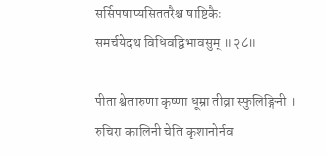सर्सिपषाप्यसिततरैश्च षाष्टिकैः
समर्चयेदथ विधिवद्विभावसुम् ॥२८॥

पीता श्वेतारुणा कृष्णा धूम्रा तीव्रा स्फुलिङ्गिनी ।
रुचिरा कालिनी चेति कृशानोर्नव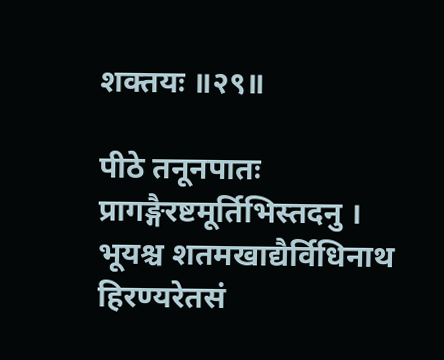शक्तयः ॥२९॥

पीठे तनूनपातः प्रागङ्गैरष्टमूर्तिभिस्तदनु ।
भूयश्च शतमखाद्यैर्विधिनाथ हिरण्यरेतसं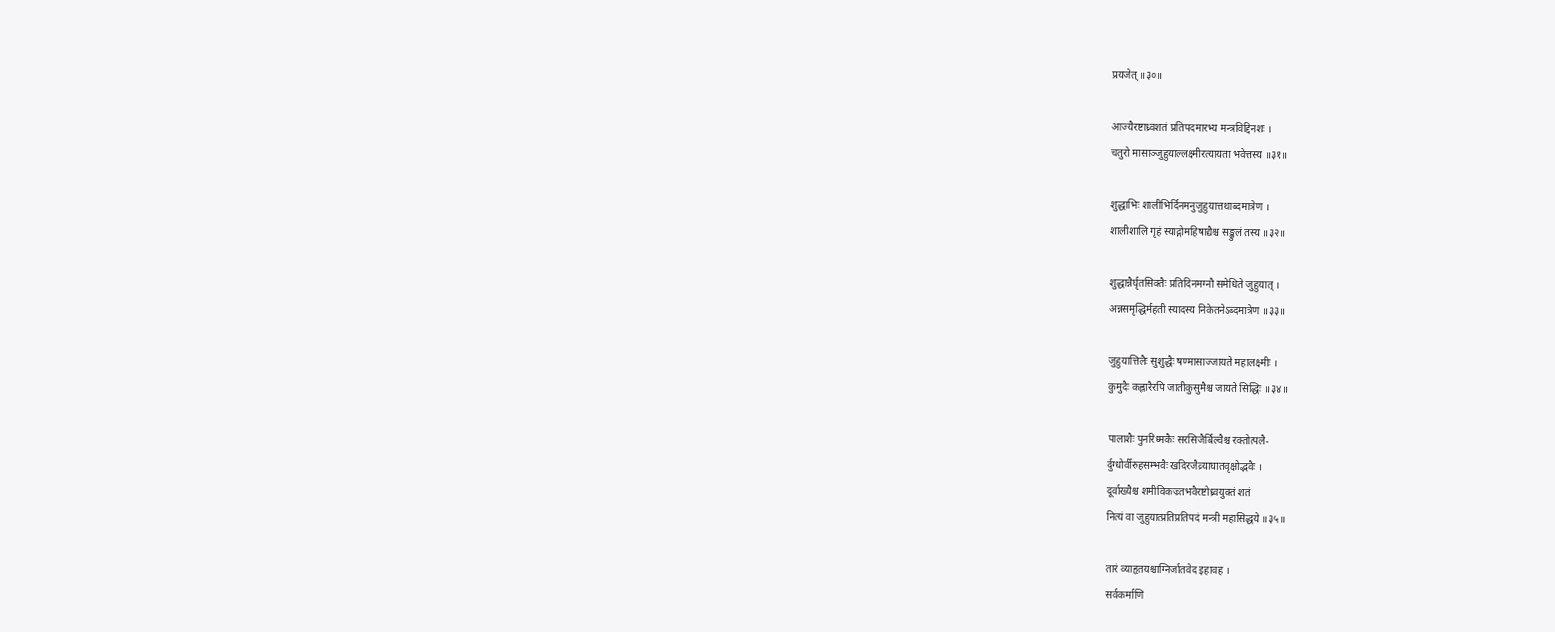प्रयजेत् ॥३०॥

आज्यैरष्टाध्र्वशतं प्रतिपदमारभ्य मन्त्रविद्दिनशः ।
चतुरो मासाञ्जुहुयाल्लक्ष्मीरत्यायता भवेत्तस्य ॥३१॥

शुद्धाभिः शालीभिर्दिनमनुजुहुयात्तथाब्दमात्रेण ।
शालीशालि गृहं स्याद्गोमहिषाद्यैश्च सङ्कुलं तस्य ॥३२॥

शुद्धान्नैर्घृतसिक्तैः प्रतिदिनमग्नौ समेधिते जुहुयात् ।
अन्नसमृद्धिर्महती स्यादस्य निकेतनेऽब्दमात्रेण ॥३३॥

जुहुयात्तिलैः सुशुद्धैः षण्मासाज्जायते महालक्ष्मीः ।
कुमुदैः कह्लारैरपि जातीकुसुमैश्च जायते सिद्धिः ॥३४॥

पालाशैः पुनरिध्मकैः सरसिजैर्बिल्वैश्च रक्तोत्पलै-
र्दुग्धोर्वीरुहसम्भवैः खदिरजैव्र्याघातवृक्षोद्भवैः ।
दूर्वाख्यैश्च शमीविकज्र्तभवैरष्टोध्र्वयुक्तं शतं
नित्यं वा जुहुयात्प्रतिप्रतिपदं मन्त्री महासिद्धये ॥३५॥

तारं व्याहृतयश्चाग्निर्जातवेद इहावह ।
सर्वकर्माणि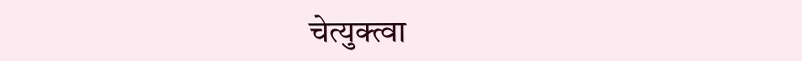चेत्युक्त्वा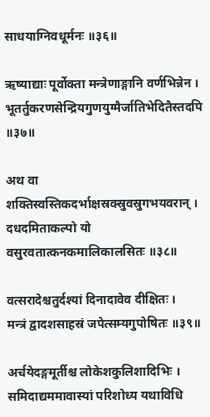साधयाग्निवधूर्मनः ॥३६॥

ऋष्याद्याः पूर्वोक्ता मन्त्रेणाङ्गानि वर्णभिन्नेन ।
भूतर्तुकरणसेन्द्रियगुणयुग्मैर्जातिभेदितैस्तदपि ॥३७॥

अथ वा शक्तिस्वस्तिकदर्भाक्षस्रक्स्रुवस्रुगभयवरान् ।
दधदमिताकल्पो यो वसुरवतात्कनकमालिकालसितः ॥३८॥

वत्सरादेश्चतुर्दश्यां दिनादावेव दीक्षितः ।
मन्त्रं द्वादशसाहस्रं जपेत्सम्यगुपोषितः ॥३९॥

अर्चयेदङ्गमूर्तीश्च लोकेशकुलिशादिभिः ।
समिदाद्यममावास्यां परिशोध्य यथाविधि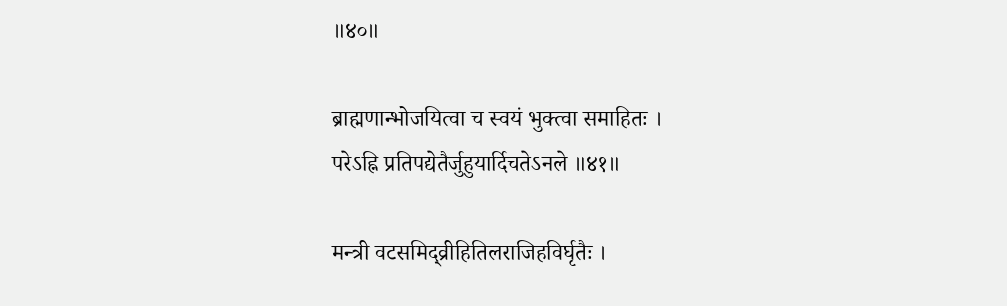॥४०॥

ब्राह्मणान्भोजयित्वा च स्वयं भुक्त्वा समाहितः ।
परेऽह्नि प्रतिपद्येतैर्जुहुयार्दिचतेऽनले ॥४१॥

मन्त्री वटसमिद्व्रीहितिलराजिहविर्घृतैः ।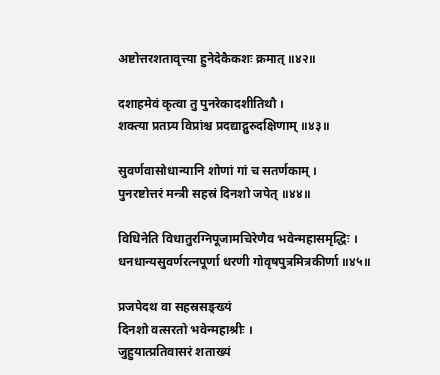अष्टोत्तरशतावृत्त्या हुनेदेकैकशः क्रमात् ॥४२॥

दशाहमेवं कृत्वा तु पुनरेकादशीतिथौ ।
शक्त्या प्रतप्र्य विप्रांश्च प्रदद्याद्गुरुदक्षिणाम् ॥४३॥

सुवर्णवासोधान्यानि शोणां गां च सतर्णकाम् ।
पुनरष्टोत्तरं मन्त्री सहस्रं दिनशो जपेत् ॥४४॥

विधिनेति विधातुरग्निपूजामचिरेणैव भवेन्महासमृद्धिः ।
धनधान्यसुवर्णरत्नपूर्णा धरणी गोवृषपुत्रमित्रकीर्णा ॥४५॥

प्रजपेदथ वा सहस्रसङ्ख्यं
दिनशो वत्सरतो भवेन्महाश्रीः ।
जुहुयात्प्रतिवासरं शताख्यं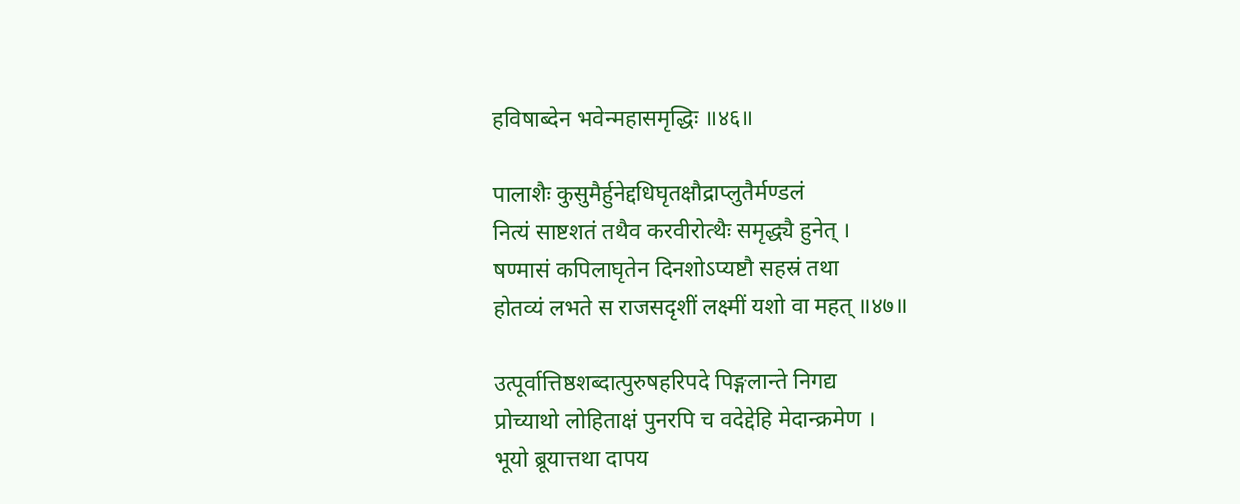हविषाब्देन भवेन्महासमृद्धिः ॥४६॥

पालाशैः कुसुमैर्हुनेद्दधिघृतक्षौद्राप्लुतैर्मण्डलं
नित्यं साष्टशतं तथैव करवीरोत्थैः समृद्ध्यै हुनेत् ।
षण्मासं कपिलाघृतेन दिनशोऽप्यष्टौ सहस्रं तथा
होतव्यं लभते स राजसदृशीं लक्ष्मीं यशो वा महत् ॥४७॥

उत्पूर्वात्तिष्ठशब्दात्पुरुषहरिपदे पिङ्गलान्ते निगद्य
प्रोच्याथो लोहिताक्षं पुनरपि च वदेद्देहि मेदान्क्रमेण ।
भूयो ब्रूयात्तथा दापय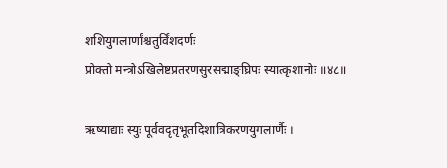शशियुगलार्णांश्चतुर्विंशदर्णः
प्रोक्तो मन्त्रोऽखिलेष्टप्रतरणसुरसद्माङ्घ्रिपः स्यात्कृशानोः ॥४८॥

ऋष्याद्याः स्युः पूर्ववदृतृभूतदिशात्रिकरणयुगलार्णैः ।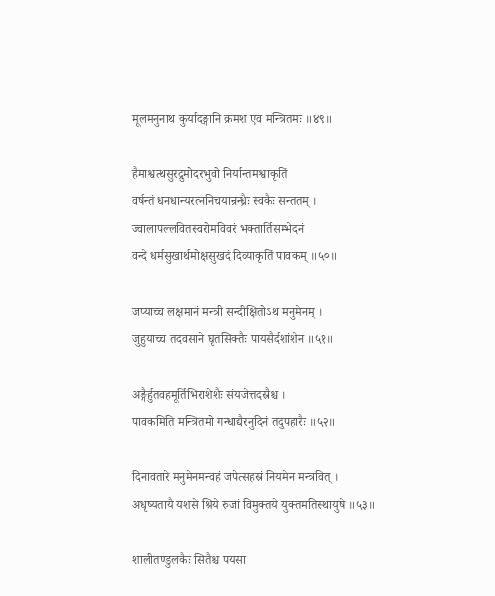मूलमनुनाथ कुर्यादङ्गानि क्रमश एव मन्त्रितमः ॥४९॥

हैमाश्वत्थसुरद्रुमोदरभुवो निर्यान्तमश्वाकृतिं
वर्षन्तं धनधान्यरत्ननिचयान्रन्ध्रैः स्वकैः सन्ततम् ।
ज्वालापल्लवितस्वरोमविवरं भक्तार्तिसम्भेदनं
वन्दे धर्मसुखार्थमोक्षसुखदं दिव्याकृतिं पावकम् ॥५०॥

जप्याच्च लक्षमानं मन्त्री सन्दीक्षितोऽथ मनुमेनम् ।
जुहुयाच्च तदवसाने घृतसिक्तैः पायसैर्दशांशेन ॥५१॥

अङ्गैर्हुतवहमूर्तिभिराशेशैः संयजेत्तदस्रैश्च ।
पावकमिति मन्त्रितमो गन्धाद्यैरनुदिनं तदुपहारैः ॥५२॥

दिनावतारे मनुमेनमन्वहं जपेत्सहस्रं नियमेन मन्त्रवित् ।
अधृष्यतायै यशसे श्रिये रुजां विमुक्तये युक्तमतिस्थायुषे ॥५३॥

शालीतण्डुलकैः सितैश्च पयसा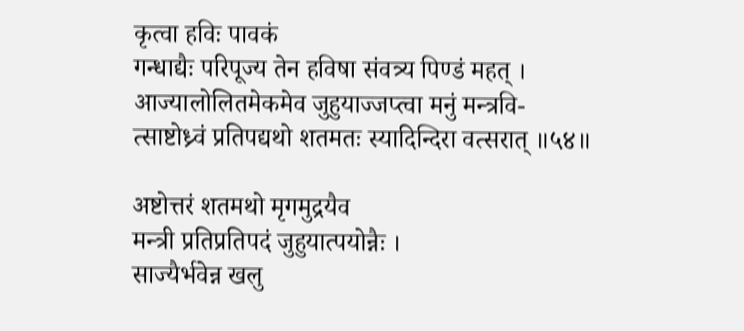कृत्वा हविः पावकं
गन्धाद्यैः परिपूज्य तेन हविषा संवत्र्य पिण्डं महत् ।
आज्यालोलितमेकमेव जुहुयाज्जप्त्वा मनुं मन्त्रवि-
त्साष्टोध्र्वं प्रतिपद्यथो शतमतः स्यादिन्दिरा वत्सरात् ॥५४॥

अष्टोत्तरं शतमथो मृगमुद्रयैव
मन्त्री प्रतिप्रतिपदं जुहुयात्पयोन्नैः ।
साज्यैर्भवेन्न खलु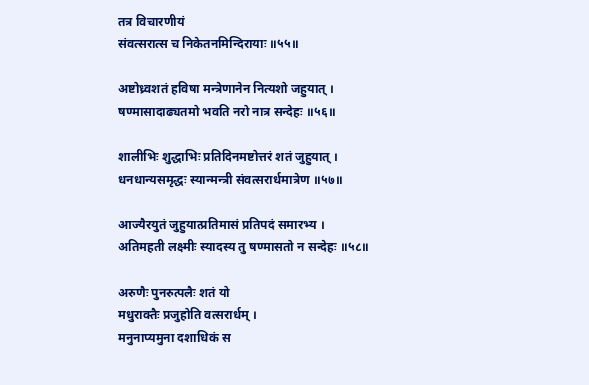तत्र विचारणीयं
संवत्सरात्स च निकेतनमिन्दिरायाः ॥५५॥

अष्टोध्र्वशतं हविषा मन्त्रेणानेन नित्यशो जहुयात् ।
षण्मासादाढ्यतमो भवति नरो नात्र सन्देहः ॥५६॥

शालीभिः शुद्धाभिः प्रतिदिनमष्टोत्तरं शतं जुहुयात् ।
धनधान्यसमृद्धः स्यान्मन्त्री संवत्सरार्धमात्रेण ॥५७॥

आज्यैरयुतं जुहुयात्प्रतिमासं प्रतिपदं समारभ्य ।
अतिमहती लक्ष्मीः स्यादस्य तु षण्मासतो न सन्देहः ॥५८॥

अरुणैः पुनरुत्पलैः शतं यो
मधुराक्तैः प्रजुहोति वत्सरार्धम् ।
मनुनाप्यमुना दशाधिकं स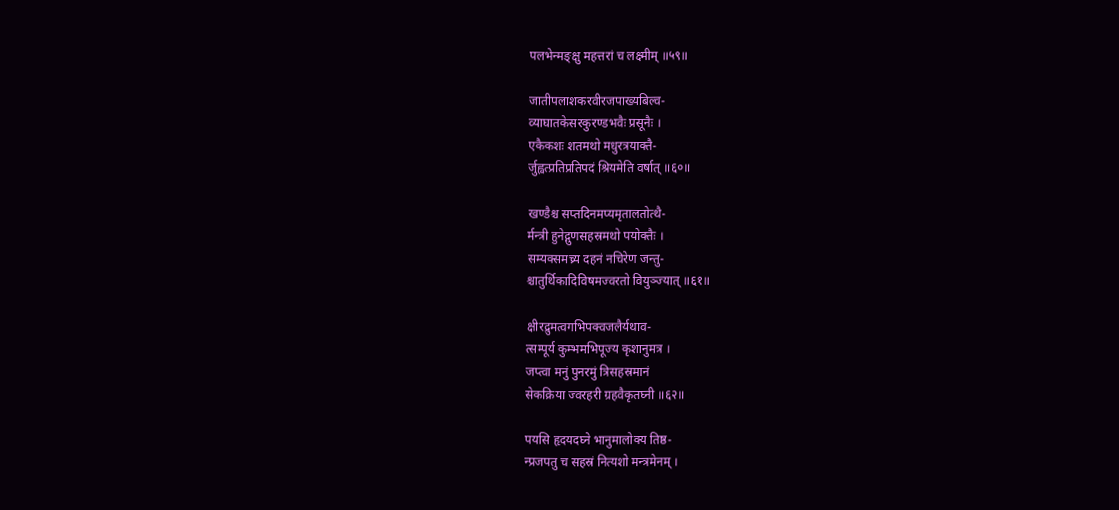पलभेन्मङ्क्षु महत्तरां च लक्ष्मीम् ॥५९॥

जातीपलाशकरवीरजपाख्यबिल्व-
व्याघातकेसरकुरण्डभवैः प्रसूनैः ।
एकैकशः शतमथो मधुरत्रयाक्तै-
र्जुह्वत्प्रतिप्रतिपदं श्रियमेति वर्षात् ॥६०॥

खण्डैश्च सप्तदिनमप्यमृतालतोत्थै-
र्मन्त्री हुनेद्गुणसहस्रमथो पयोक्तैः ।
सम्यक्समच्र्य दहनं नचिरेण जन्तु-
श्चातुर्थिकादिविषमज्वरतो वियुञ्ज्यात् ॥६१॥

क्षीरद्रुमत्वगभिपक्वजलैर्यथाव-
त्सम्पूर्य कुम्भमभिपूज्य कृशानुमत्र ।
जप्त्वा मनुं पुनरमुं त्रिसहस्रमानं
सेकक्रिया ज्वरहरी ग्रहवैकृतघ्नी ॥६२॥

पयसि हृदयदघ्ने भानुमालोक्य तिष्ठ-
न्प्रजपतु च सहस्रं नित्यशो मन्त्रमेनम् ।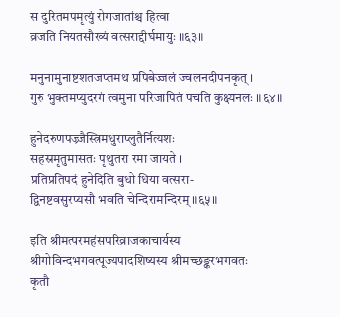स दुरितमपमृत्युं रोगजातांश्च हित्वा
व्रजति नियतसौख्यं वत्सराद्दीर्घमायुः ॥६३॥

मनुनामुनाष्टशतजप्तमथ प्रपिबेज्जलं ज्वलनदीपनकृत् ।
गुरु भुक्तमप्युदरगं त्वमुना परिजापितं पचति कुक्ष्यनलः ॥६४॥

हुनेदरुणपज्र्जैस्त्रिमधुराप्लुतैर्नित्यशः
सहस्रमृतुमासतः पृथुतरा रमा जायते ।
प्रतिप्रतिपदं हुनेदिति बुधो धिया वत्सरा-
द्विनष्टवसुरप्यसौ भवति चेन्दिरामन्दिरम् ॥६५॥

इति श्रीमत्परमहंसपरिव्राजकाचार्यस्य
श्रीगोविन्दभगवत्पूज्यपादशिष्यस्य श्रीमच्छङ्करभगवतः
कृतौ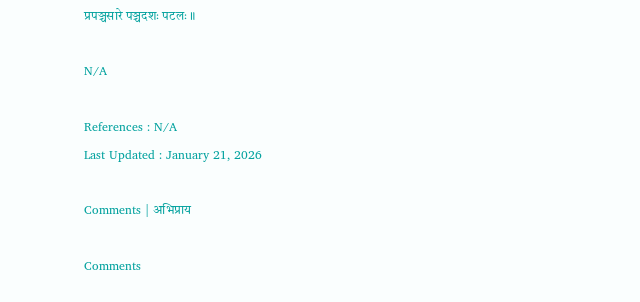प्रपञ्चसारे पञ्चदशः पटलः ॥

N/A

References : N/A
Last Updated : January 21, 2026

Comments | अभिप्राय

Comments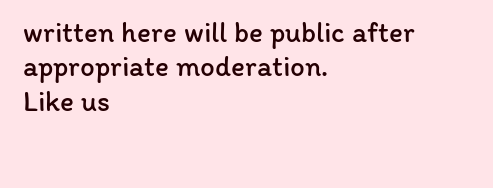written here will be public after appropriate moderation.
Like us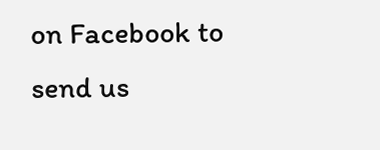on Facebook to send us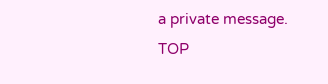a private message.
TOP